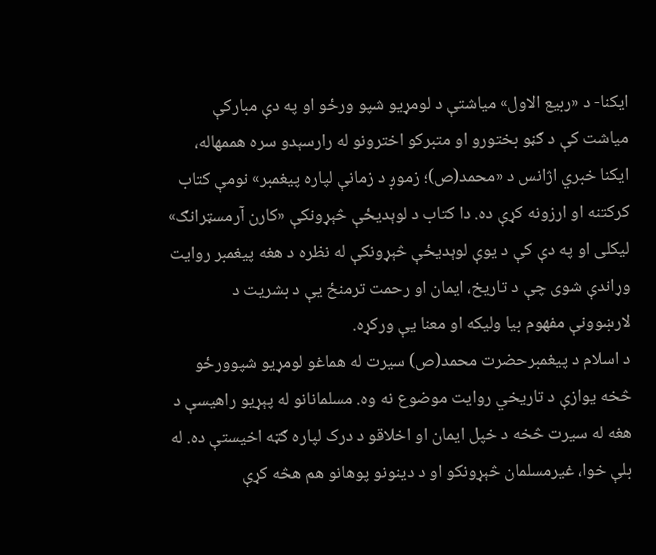ایکنا- د «ربیع الاول» میاشتې د لومړیو شپو ورځو او په دې مبارکې میاشت کې د ګڼو بختورو او متبرکو اخترونو له رارسېدو سره هممهاله، ایکنا خبري اژانس د «محمد(ص)؛ زموږ د زمانې لپاره پیغمبر» نومې کتاب کرکتنه او ارزونه کړې ده. دا کتاب د لوېدیځې څېړونکې «کارن آرمسټرانګ» لیکلی او په دې کې د یوې لوېدیځې څېړونکې له نظره د هغه پیغمبر روایت وړاندې شوی چې د تاریخ، ایمان او رحمت ترمنځ یې د بشریت د لارښوونې مفهوم بیا ولیکه او معنا یې ورکړه.
د اسلام د پیغمبرحضرت محمد(ص) سیرت له هماغو لومړیو شپوورځو څخه یوازې د تاریخي روایت موضوع نه وه. مسلمانانو له پېړیو راهیسې د هغه له سیرت څخه د خپل ایمان او اخلاقو د درک لپاره ګټه اخیستې ده. له بلې خوا، غیرمسلمان څېړونکو او د دینونو پوهانو هم هڅه کړې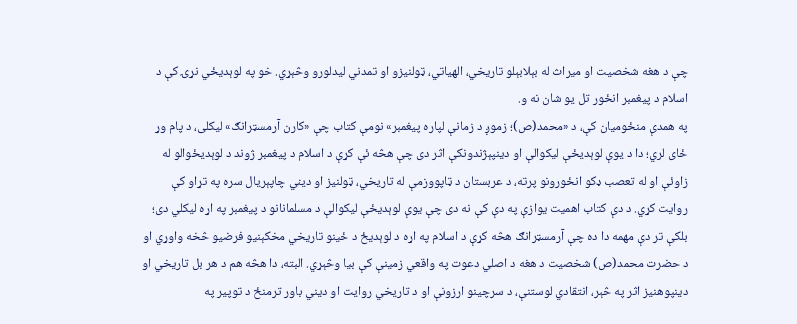چې د هغه شخصیت او میراث له بېلابېلو تاریخي، الهياتي، ټولنیزو او تمدني لیدلورو وڅېړي. خو په لوېدیځي نړۍ کې د اسلام د پیغمبر انځور تل یو شان نه و.
په همدې منځومیان کې، د «محمد(ص)؛ زموږ د زمانې لپاره پیغمبر» نومې کتاب چې «کارن آرمسټرانګ» لیکلی، د پام وړ ځای لري؛ دا د یوې لوېدیځې لیکوالې او دینپېژندونکې اثر دی چې هڅه ئې کړې د اسلام د پیغمبر ژوند د لوېدیځوالو له زاوئې او له تعصب ډکو انځورونو پرته، د عربستان د ټاپووزمې له تاریخي، ټولنیز او دیني چاپېریال سره په تړاو کې روایت کړي. د دې کتاب اهمیت یوازې په دې کې نه دی چې یوې لوېدیځې لیکوالې د مسلمانانو د پیغمبر په اړه لیکلي دی؛ بلکې تر دې مهمه دا ده چې آرمسټرانګ هڅه کړې د اسلام په اړه د لوېدیځ د ځینو تاریخي مخکېنیو فرضیو څخه واوړي او د حضرت محمد(ص) شخصیت د هغه د اصلي دعوت په واقعي زمینې کې بیا وڅېړي. البته، دا هڅه هم د هر بل تاریخي او دینپوهنيز اثر په څېر، انتقادي لوستنې، د سرچینو ارزونې او د تاریخي روایت او دیني باور ترمنځ د توپیر په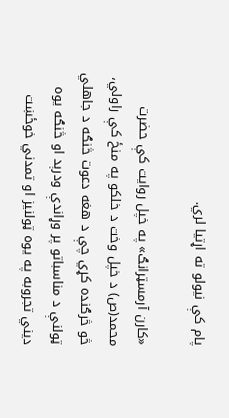پام کې نیولو ته اړتیا لري.

«کارن آرمسټرانګ» په خپل روایت کې حضرت محمد(ص) د خپل وخت د خلکو په منځ کې راولي، څو څرګنده کړي چې د هغه دعوت څنګه د جاهلي ټولنې د مناسباتو پر وړاندې ودرېد او څنګه یوه دیني تجروبه په یوه ټولنیز او تمدني خوځښت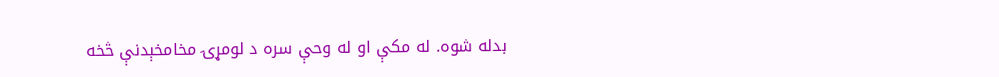بدله شوه. له مکې او له وحې سره د لومړۍ مخامخېدنې څخه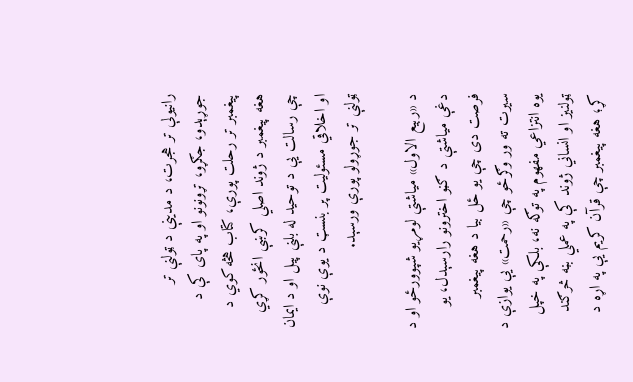رانیولې تر هجرت، د مدینې د ټولنې تر جوړېدو، جګړو، تړونونو او په پای کې د پیغمبر تر رحلت پورې، کتاب هڅه کوي د هغه پیغمبر د ژوند اصلي کرښې انځور کړي چې رسالت یې د توحید له بلنې پیل او د ایمان او اخلاقي مسئولیت پر بنسټ د یوې نوې ټولنې تر جوړولو پورې ورسېد.

د «ربیع الاول» میاشتې لومړیو شپوورځو او د دغې میاشتې د ګڼو اخترونو رارسېدل، یو فرصت دی چې یو ځل بیا د هغه پیغمبر سیرت ته ور وګرځو چې «رحمت» یې یوازې د یوه انتزاعي مفهوم په توګه نه، بلکې په خپل ټولنیز او انساني ژوند کې په عملي بڼه څرګند کړ؛ هغه پیغمبر چې قرآن کریم یې په اړه د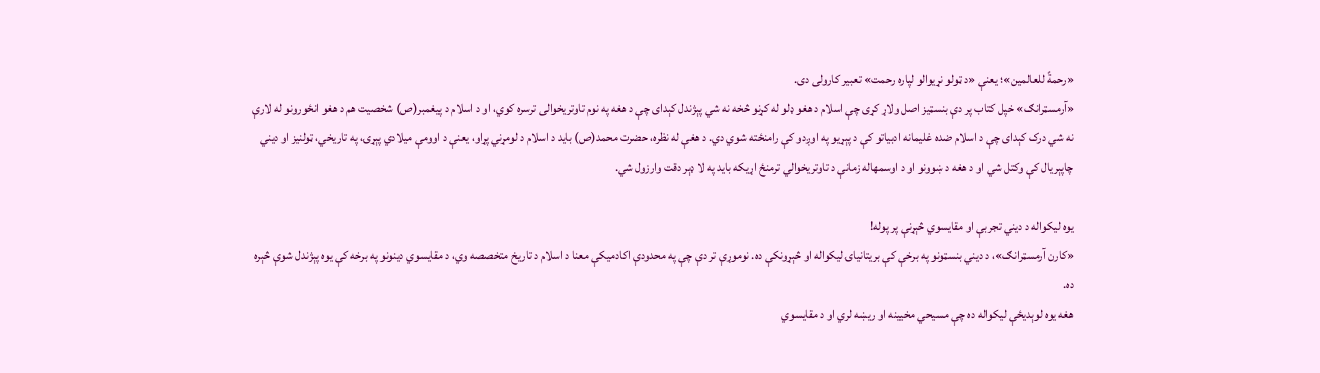«رحمةً للعالمین»؛ یعنې «د ټولو نړیوالو لپاره رحمت» تعبیر کارولی دی.
«آرمسټرانګ» خپل کتاب پر دې بنسټیز اصل ولاړ کړی چې اسلام د هغو ډلو له کړنو څخه نه شي پېژندل کېدای چې د هغه په نوم تاوتریخوالی ترسره کوي، او د اسلام د پیغمبر(ص) شخصیت هم د هغو انځورونو له لارې نه شي درک کېدای چې د اسلام ضده غلیمانه ادبیاتو کې د پېړیو په اوږدو کې رامنځته شوي دي. د هغې له نظره، حضرت محمد(ص) باید د اسلام د لومړني پړاو، یعنې د اوومې میلادي پېړۍ، په تاریخي، ټولنیز او دیني چاپېریال کې وکتل شي او د هغه د ښوونو او د اوسمهاله زمانې د تاوتریخوالي ترمنځ اړیکه باید په لا ډېر دقت وارزول شي.

یوه لیکواله د دیني تجربې او مقایسوي څېړنې پر پوله!
«کارن آرمسټرانګ»، د دیني بنسټونو په برخې کې بریتانیاۍ لیکواله او څېړونکې ده. نوموړې تر دې چې په محدودې اکادمیکې معنا د اسلام د تاریخ متخصصه وي، د مقایسوي دینونو په برخه کې یوه پېژندل شوې څېره ده.
هغه یوه لوېدیځې لیکواله ده چې مسیحي مخیینه او ریښه لري او د مقایسوي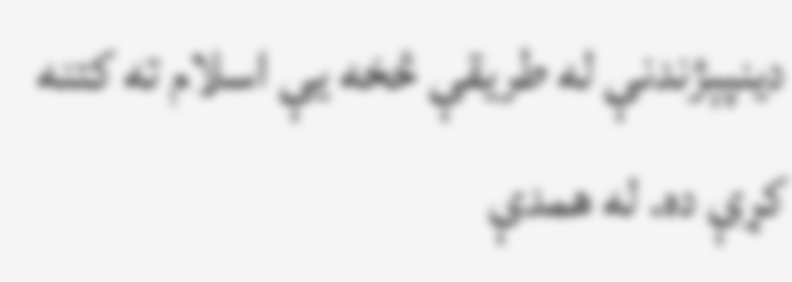دینپېژندنې له طریقې څخه یې اسلام ته کتنه کړې ده. له همدې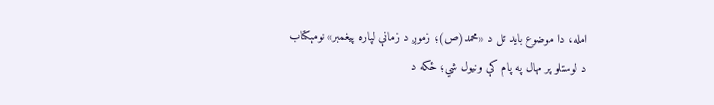امله، دا موضوع باید تل د «محمد(ص)؛ زموږ د زمانې لپاره پیغمبر» نومېکتاب د لوستلو پر مهال په پام کې ونیول شي؛ ځکه د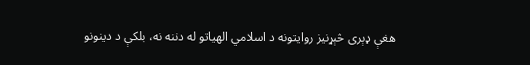هغې ډېری څېړنیز روایتونه د اسلامي الهياتو له دننه نه، بلکې د دینونو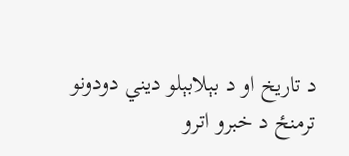د تاریخ او د بېلابېلو دیني دودونو ترمنځ د خبرو اترو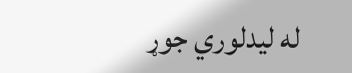له لیدلوري جوړ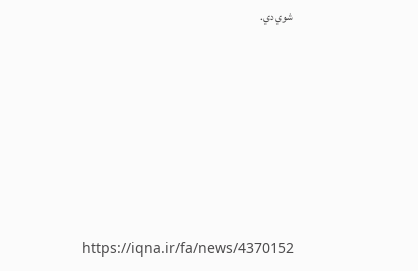شوي دي.







https://iqna.ir/fa/news/4370152